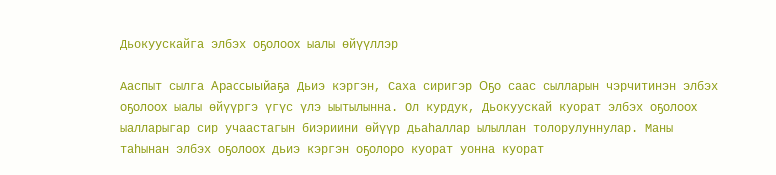Дьокуускайга элбэх оҕолоох ыалы өйүүллэр

Ааспыт сылга Арассыыйаҕа Дьиэ кэргэн, Саха сиригэр Оҕо саас сылларын чэрчитинэн элбэх оҕолоох ыалы өйүүргэ үгүс үлэ ыытылынна. Ол курдук, Дьокуускай куорат элбэх оҕолоох ыалларыгар сир учаастагын биэриини өйүүр дьаһаллар ылыллан толорулуннулар. Маны таһынан элбэх оҕолоох дьиэ кэргэн оҕолоро куорат уонна куорат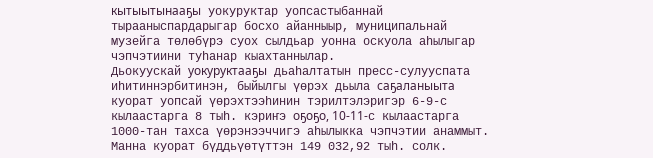кытыытынааҕы уокуруктар уопсастыбаннай тырааныспардарыгар босхо айанныыр, муниципальнай музейга төлөбүрэ суох сылдьар уонна оскуола аһылыгар чэпчэтиини туһанар кыахтаннылар.
Дьокуускай уокуруктааҕы дьаһалтатын пресс-сулууспата иһитиннэрбитинэн, быйылгы үөрэх дьыла саҕаланыыта куорат уопсай үөрэхтээһинин тэрилтэлэригэр 6-9-с кылаастарга 8 тыһ. кэриҥэ оҕоҕо, 10-11-с кылаастарга 1000-тан тахса үөрэнээччигэ аһылыкка чэпчэтии анаммыт. Манна куорат бүддьүөтүттэн 149 032,92 тыһ. солк.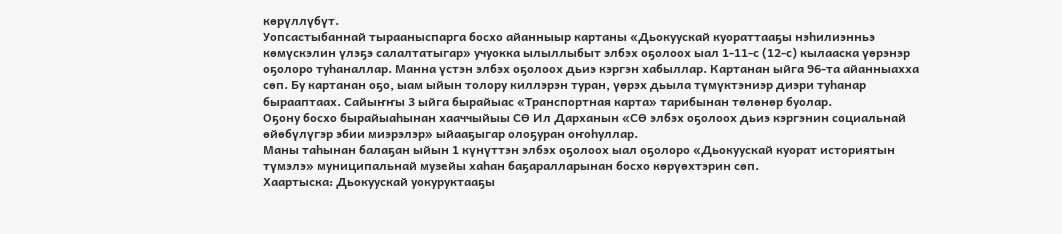көрүллүбүт.
Уопсастыбаннай тырааныспарга босхо айанныыр картаны «Дьокуускай куораттааҕы нэһилиэнньэ көмүскэлин үлэҕэ салалтатыгар» учуокка ылыллыбыт элбэх оҕолоох ыал 1-11-с (12-с) кылааска үөрэнэр оҕолоро туһаналлар. Манна үстэн элбэх оҕолоох дьиэ кэргэн хабыллар. Картанан ыйга 96-та айанныахха сөп. Бу картанан оҕо, ыам ыйын толору киллэрэн туран, үөрэх дьыла түмүктэниэр диэри туһанар бырааптаах. Сайыҥҥы 3 ыйга бырайыас «Транспортная карта» тарибынан төлөнөр буолар.
Оҕону босхо бырайыаһынан хааччыйыы СӨ Ил Дарханын «СӨ элбэх оҕолоох дьиэ кэргэнин социальнай өйөбүлүгэр эбии миэрэлэр» ыйааҕыгар олоҕуран оҥоһуллар.
Маны таһынан балаҕан ыйын 1 күнүттэн элбэх оҕолоох ыал оҕолоро «Дьокуускай куорат историятын түмэлэ» муниципальнай музейы хаһан баҕаралларынан босхо көрүөхтэрин сөп.
Хаартыска: Дьокуускай уокуруктааҕы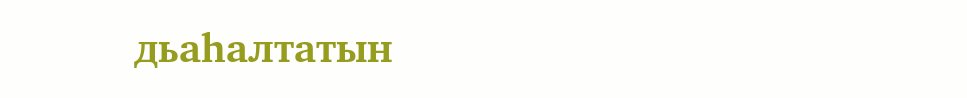дьаһалтатын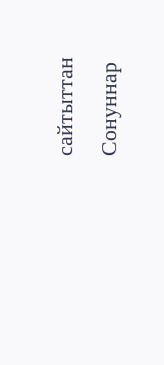сайтыттан
Сонуннар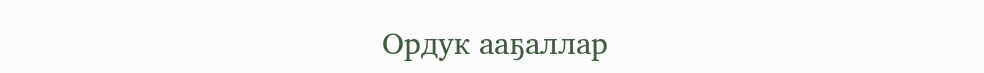Ордук ааҕаллар